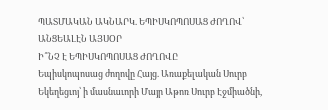ՊԱՏՄԱԿԱՆ ԱԿՆԱՐԿ. ԵՊԻՍԿՈՊՈՍԱՑ ԺՈՂՈՎ՝ ԱՆՑԵԱԼԷՆ ԱՅՍՕՐ
Ի՞ՆՉ Է ԵՊԻՍԿՈՊՈՍԱՑ ԺՈՂՈՎԸ
Եպիսկոպոսաց ժողովը Հայց. Առաքելական Սուրբ Եկեղեցւոյ՝ ի մասնաւորի Մայր Աթոռ Սուրբ Էջմիածնի,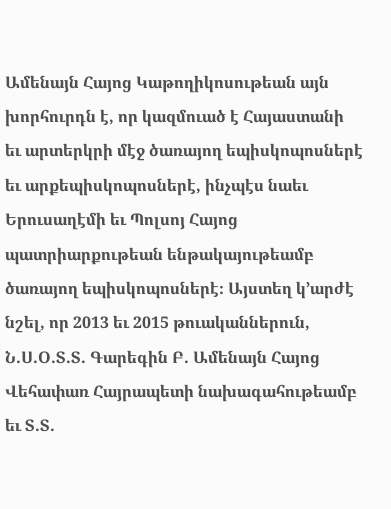Ամենայն Հայոց Կաթողիկոսութեան այն խորհուրդն է, որ կազմուած է Հայաստանի եւ արտերկրի մէջ ծառայող եպիսկոպոսներէ եւ արքեպիսկոպոսներէ, ինչպէս նաեւ Երուսաղէմի եւ Պոլսոյ Հայոց պատրիարքութեան ենթակայութեամբ ծառայող եպիսկոպոսներէ։ Այստեղ կ՚արժէ նշել, որ 2013 եւ 2015 թուականներուն, Ն.Ս.Օ.Տ.Տ. Գարեգին Բ. Ամենայն Հայոց Վեհափառ Հայրապետի նախագահութեամբ եւ Տ.Տ.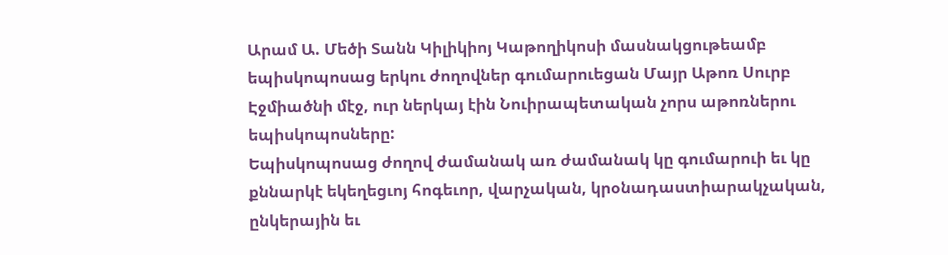Արամ Ա. Մեծի Տանն Կիլիկիոյ Կաթողիկոսի մասնակցութեամբ եպիսկոպոսաց երկու ժողովներ գումարուեցան Մայր Աթոռ Սուրբ Էջմիածնի մէջ, ուր ներկայ էին Նուիրապետական չորս աթոռներու եպիսկոպոսները:
Եպիսկոպոսաց ժողով ժամանակ առ ժամանակ կը գումարուի եւ կը քննարկէ եկեղեցւոյ հոգեւոր, վարչական, կրօնադաստիարակչական, ընկերային եւ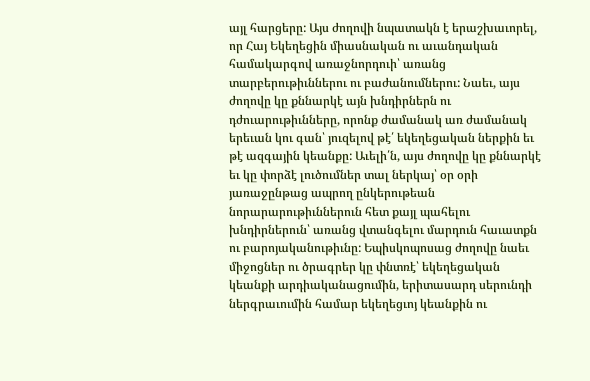այլ հարցերը: Այս ժողովի նպատակն է երաշխաւորել, որ Հայ Եկեղեցին միասնական ու աւանդական համակարգով առաջնորդուի՝ առանց տարբերութիւններու ու բաժանումներու: Նաեւ, այս ժողովը կը քննարկէ այն խնդիրներն ու դժուարութիւնները, որոնք ժամանակ առ ժամանակ երեւան կու գան՝ յուզելով թէ՛ եկեղեցական ներքին եւ թէ ազգային կեանքը: Աւելի՛ն, այս ժողովը կը քննարկէ եւ կը փորձէ լուծումներ տալ ներկայ՝ օր օրի յառաջընթաց ապրող ընկերութեան նորարարութիւններուն հետ քայլ պահելու խնդիրներուն՝ առանց վտանգելու մարդուն հաւատքն ու բարոյականութիւնը: Եպիսկոպոսաց ժողովը նաեւ միջոցներ ու ծրագրեր կը փնտռէ՝ եկեղեցական կեանքի արդիականացումին, երիտասարդ սերունդի ներգրաւումին համար եկեղեցւոյ կեանքին ու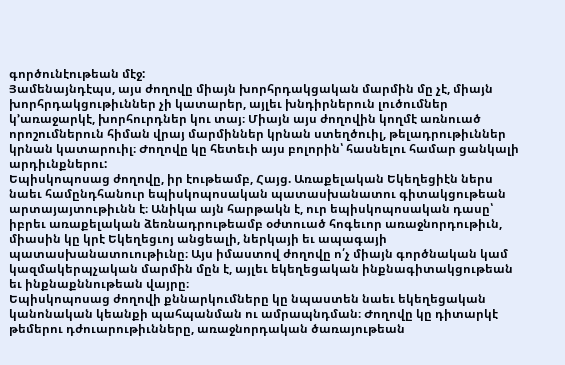գործունէութեան մէջ:
Յամենայնդէպս, այս ժողովը միայն խորհրդակցական մարմին մը չէ, միայն խորհրդակցութիւններ չի կատարեր, այլեւ խնդիրներուն լուծումներ կ՚առաջարկէ, խորհուրդներ կու տայ։ Միայն այս ժողովին կողմէ առնուած որոշումներուն հիման վրայ մարմիններ կրնան ստեղծուիլ, թելադրութիւններ կրնան կատարուիլ։ Ժողովը կը հետեւի այս բոլորին՝ հասնելու համար ցանկալի արդիւնքներու:
Եպիսկոպոսաց ժողովը, իր էութեամբ, Հայց. Առաքելական Եկեղեցիէն ներս նաեւ համընդհանուր եպիսկոպոսական պատասխանատու գիտակցութեան արտայայտութիւնն է։ Անիկա այն հարթակն է, ուր եպիսկոպոսական դասը՝ իբրեւ առաքելական ձեռնադրութեամբ օժտուած հոգեւոր առաջնորդութիւն, միասին կը կրէ Եկեղեցւոյ անցեալի, ներկայի եւ ապագայի պատասխանատուութիւնը։ Այս իմաստով ժողովը ո՛չ միայն գործնական կամ կազմակերպչական մարմին մըն է, այլեւ եկեղեցական ինքնագիտակցութեան եւ ինքնաքննութեան վայրը։
Եպիսկոպոսաց ժողովի քննարկումները կը նպաստեն նաեւ եկեղեցական կանոնական կեանքի պահպանման ու ամրապնդման։ Ժողովը կը դիտարկէ թեմերու դժուարութիւնները, առաջնորդական ծառայութեան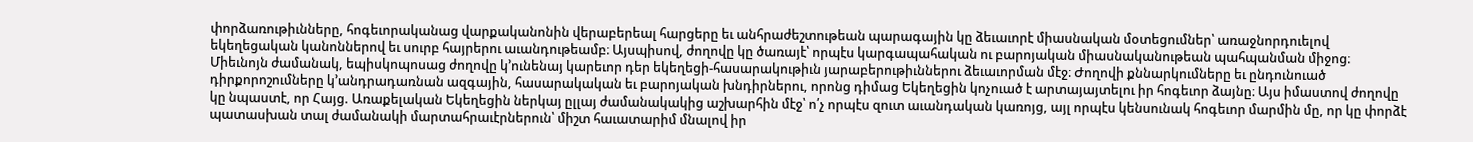փորձառութիւնները, հոգեւորականաց վարքականոնին վերաբերեալ հարցերը եւ անհրաժեշտութեան պարագային կը ձեւաւորէ միասնական մօտեցումներ՝ առաջնորդուելով եկեղեցական կանոններով եւ սուրբ հայրերու աւանդութեամբ։ Այսպիսով, ժողովը կը ծառայէ՝ որպէս կարգապահական ու բարոյական միասնականութեան պահպանման միջոց։
Միեւնոյն ժամանակ, եպիսկոպոսաց ժողովը կ՚ունենայ կարեւոր դեր եկեղեցի-հասարակութիւն յարաբերութիւններու ձեւաւորման մէջ։ Ժողովի քննարկումները եւ ընդունուած դիրքորոշումները կ՚անդրադառնան ազգային, հասարակական եւ բարոյական խնդիրներու, որոնց դիմաց Եկեղեցին կոչուած է արտայայտելու իր հոգեւոր ձայնը։ Այս իմաստով ժողովը կը նպաստէ, որ Հայց. Առաքելական Եկեղեցին ներկայ ըլլայ ժամանակակից աշխարհին մէջ՝ ո՛չ որպէս զուտ աւանդական կառոյց, այլ որպէս կենսունակ հոգեւոր մարմին մը, որ կը փորձէ պատասխան տալ ժամանակի մարտահրաւէրներուն՝ միշտ հաւատարիմ մնալով իր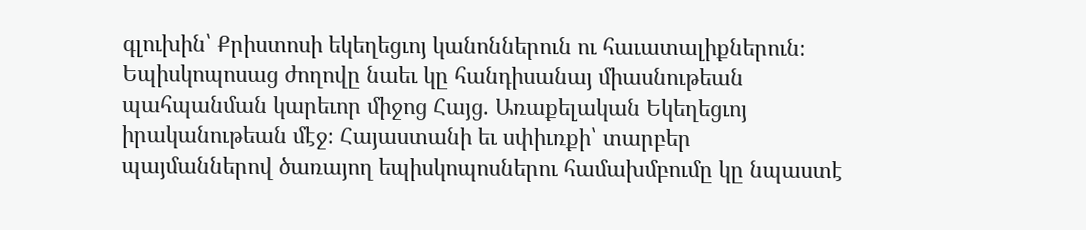գլուխին՝ Քրիստոսի եկեղեցւոյ կանոններուն ու հաւատալիքներուն։
Եպիսկոպոսաց ժողովը նաեւ կը հանդիսանայ միասնութեան պահպանման կարեւոր միջոց Հայց. Առաքելական Եկեղեցւոյ իրականութեան մէջ։ Հայաստանի եւ սփիւռքի՝ տարբեր պայմաններով ծառայող եպիսկոպոսներու համախմբումը կը նպաստէ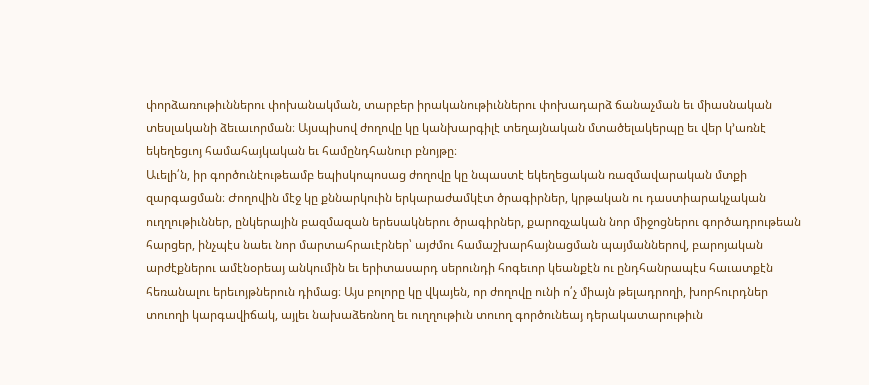փորձառութիւններու փոխանակման, տարբեր իրականութիւններու փոխադարձ ճանաչման եւ միասնական տեսլականի ձեւաւորման։ Այսպիսով ժողովը կը կանխարգիլէ տեղայնական մտածելակերպը եւ վեր կ՚առնէ եկեղեցւոյ համահայկական եւ համընդհանուր բնոյթը։
Աւելի՛ն, իր գործունէութեամբ եպիսկոպոսաց ժողովը կը նպաստէ եկեղեցական ռազմավարական մտքի զարգացման։ Ժողովին մէջ կը քննարկուին երկարաժամկէտ ծրագիրներ, կրթական ու դաստիարակչական ուղղութիւններ, ընկերային բազմազան երեսակներու ծրագիրներ, քարոզչական նոր միջոցներու գործադրութեան հարցեր, ինչպէս նաեւ նոր մարտահրաւէրներ՝ այժմու համաշխարհայնացման պայմաններով, բարոյական արժէքներու ամէնօրեայ անկումին եւ երիտասարդ սերունդի հոգեւոր կեանքէն ու ընդհանրապէս հաւատքէն հեռանալու երեւոյթներուն դիմաց։ Այս բոլորը կը վկայեն, որ ժողովը ունի ո՛չ միայն թելադրողի, խորհուրդներ տուողի կարգավիճակ, այլեւ նախաձեռնող եւ ուղղութիւն տուող գործունեայ դերակատարութիւն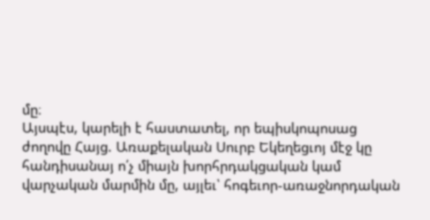մը։
Այսպէս, կարելի է հաստատել, որ եպիսկոպոսաց ժողովը Հայց. Առաքելական Սուրբ Եկեղեցւոյ մէջ կը հանդիսանայ ո՛չ միայն խորհրդակցական կամ վարչական մարմին մը, այլեւ՝ հոգեւոր-առաջնորդական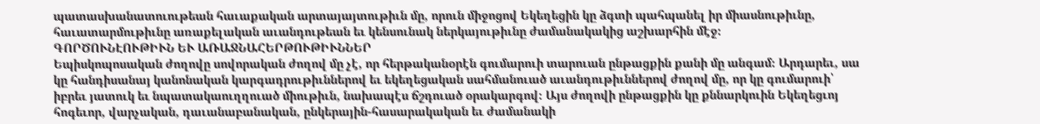պատասխանատուութեան հաւաքական արտայայտութիւն մը, որուն միջոցով Եկեղեցին կը ձգտի պահպանել իր միասնութիւնը, հաւատարմութիւնը առաքելական աւանդութեան եւ կենսունակ ներկայութիւնը ժամանակակից աշխարհին մէջ։
ԳՈՐԾՈՒՆԷՈՒԹԻՒՆ ԵՒ ԱՌԱՋՆԱՀԵՐԹՈՒԹԻՒՆՆԵՐ
Եպիսկոպոսական ժողովը սովորական ժողով մը չէ, որ հերթականօրէն գումարուի տարուան ընթացքին քանի մը անգամ։ Արդարեւ, սա կը հանդիսանայ կանոնական կարգադրութիւններով եւ եկեղեցական սահմանուած աւանդութիւններով ժողով մը, որ կը գումարուի՝ իբրեւ յատուկ եւ նպատակաուղղուած միութիւն, նախապէս ճշդուած օրակարգով։ Այս ժողովի ընթացքին կը քննարկուին Եկեղեցւոյ հոգեւոր, վարչական, դաւանաբանական, ընկերային-հասարակական եւ ժամանակի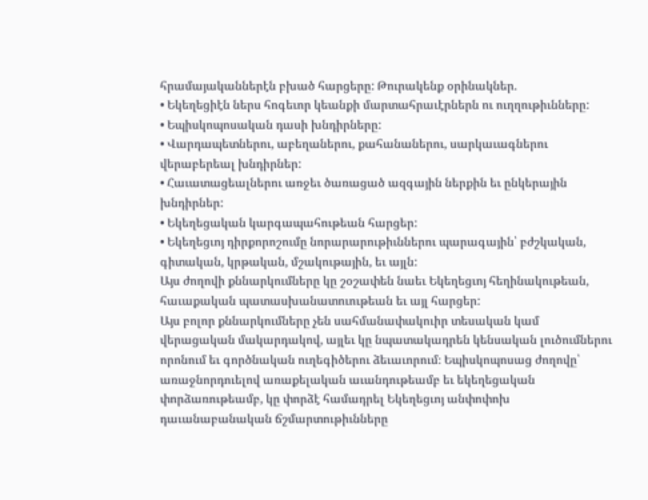հրամայականներէն բխած հարցերը: Թուրակենք օրինակներ.
• Եկեղեցիէն ներս հոգեւոր կեանքի մարտահրաւէրներն ու ուղղութիւնները:
• Եպիսկոպոսական դասի խնդիրները:
• Վարդապետներու, աբեղաներու, քահանաներու, սարկաւագներու վերաբերեալ խնդիրներ:
• Հաւատացեալներու առջեւ ծառացած ազգային ներքին եւ ընկերային խնդիրներ:
• Եկեղեցական կարգապահութեան հարցեր:
• Եկեղեցւոյ դիրքորոշումը նորարարութիւններու պարագային՝ բժշկական, գիտական, կրթական, մշակութային, եւ այլն:
Այս ժողովի քննարկումները կը շօշափեն նաեւ Եկեղեցւոյ հեղինակութեան, հաւաքական պատասխանատուութեան եւ այլ հարցեր:
Այս բոլոր քննարկումները չեն սահմանափակուիր տեսական կամ վերացական մակարդակով, այլեւ կը նպատակադրեն կենսական լուծումներու որոնում եւ գործնական ուղեգիծերու ձեւաւորում։ Եպիսկոպոսաց ժողովը՝ առաջնորդուելով առաքելական աւանդութեամբ եւ եկեղեցական փորձառութեամբ, կը փորձէ համադրել Եկեղեցւոյ անփոփոխ դաւանաբանական ճշմարտութիւնները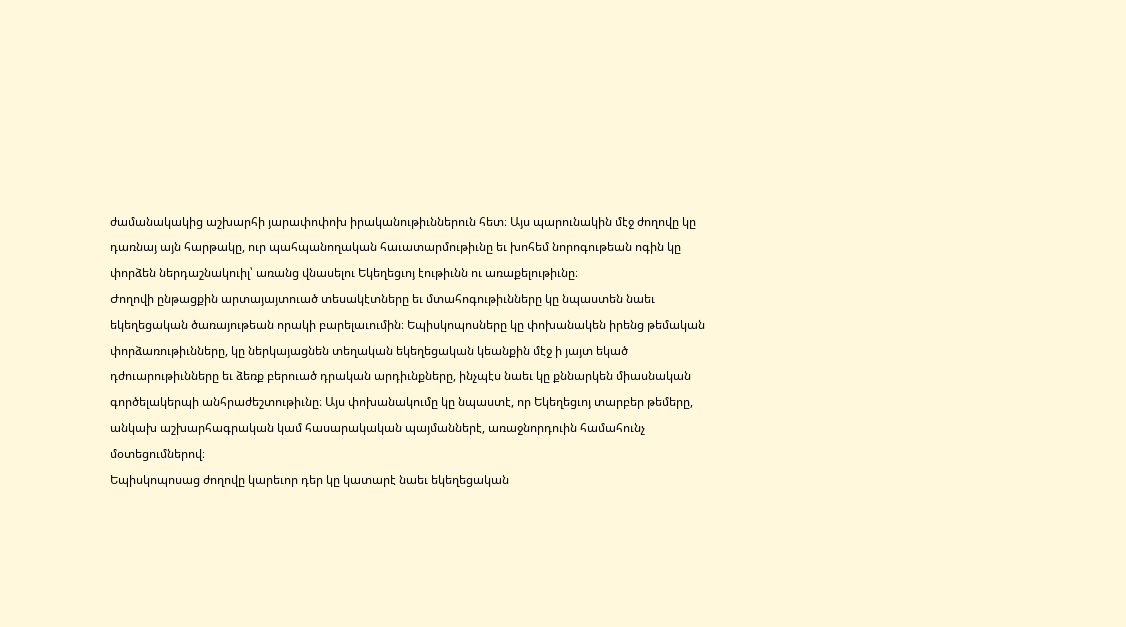ժամանակակից աշխարհի յարափոփոխ իրականութիւններուն հետ։ Այս պարունակին մէջ ժողովը կը դառնայ այն հարթակը, ուր պահպանողական հաւատարմութիւնը եւ խոհեմ նորոգութեան ոգին կը փորձեն ներդաշնակուիլ՝ առանց վնասելու Եկեղեցւոյ էութիւնն ու առաքելութիւնը։
Ժողովի ընթացքին արտայայտուած տեսակէտները եւ մտահոգութիւնները կը նպաստեն նաեւ եկեղեցական ծառայութեան որակի բարելաւումին։ Եպիսկոպոսները կը փոխանակեն իրենց թեմական փորձառութիւնները, կը ներկայացնեն տեղական եկեղեցական կեանքին մէջ ի յայտ եկած դժուարութիւնները եւ ձեռք բերուած դրական արդիւնքները, ինչպէս նաեւ կը քննարկեն միասնական գործելակերպի անհրաժեշտութիւնը։ Այս փոխանակումը կը նպաստէ, որ Եկեղեցւոյ տարբեր թեմերը, անկախ աշխարհագրական կամ հասարակական պայմաններէ, առաջնորդուին համահունչ մօտեցումներով։
Եպիսկոպոսաց ժողովը կարեւոր դեր կը կատարէ նաեւ եկեղեցական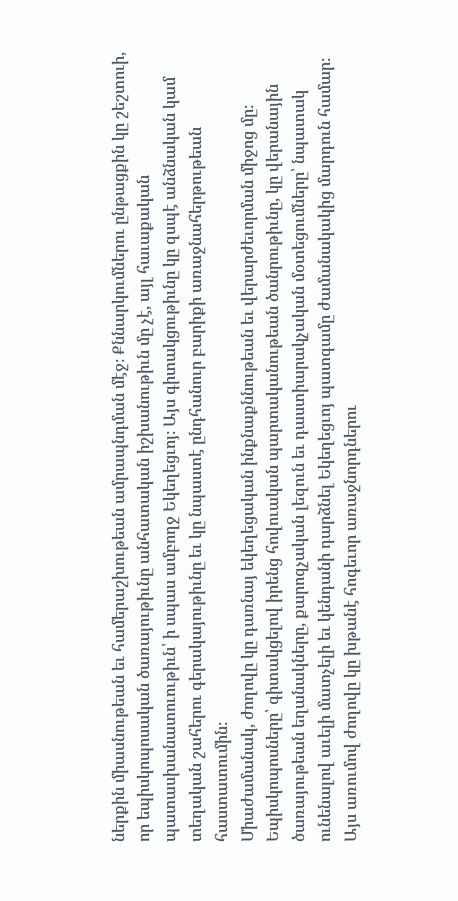ներքին միասնութեան եւ համերաշխութեան ամրապնդման մէջ։ Քննարկումներու ընթացքին կը շեշտուի, որ եպիսկոպոսական ծառայութիւնը անհատական իշխանութիւն մը չէ, այլ հաւաքական պատասխանատուութիւն՝ ի սպաս ամբողջ Եկեղեցւոյ։ Այս գիտակցութիւնը կը զսպէ անձնական կամ տեղական շահերու գերակայութիւնը եւ կը նպաստէ ընդհանուր բարիքի առաջնահերթութեան հաստատումին։
Միաժամանակ, ժողովը կը դառնայ եկեղեցական ինքնաքննութեան եւ վերարժեւորման միջոց մը։ Եպիսկոպոսները՝ գիտակցելով իրենց հովուական պարտականութեան ծանրութիւնը, կը վերանային ծառայութեան եղանակները, քարոզչական լեզուն եւ դաստիարակչական մօտեցումները՝ նպատակ ունենալով աւելի մատչելի եւ կենդանի դարձնել Եկեղեցւոյ պատգամը ժամանակակից մարդուն համար։ Այս առումով ժողովը կը խթանէ հոգեւոր առաջնորդներու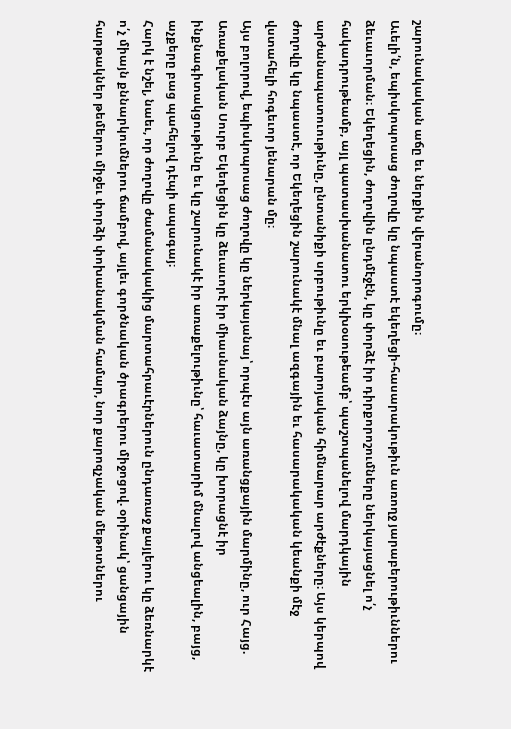շարունակական աճը եւ ներքին վերանորոգումը։
Աւելի՛ն, եպիսկոպոսաց ժողովը կը նպաստէ եկեղեցի-հասարակութիւն առողջ յարաբերութիւններու ձեւաւորման։ Եկեղեցին, ժողովին ընդմէջէն, կը փորձէ իր դիրքորոշումները ներկայացնել ո՛չ հակադրութեամբ, այլ պատասխանատու երկխօսութեամբ՝ պաշտպանելով մարդկային արժանապատուութիւնը, ընտանիքի սրբութիւնը եւ բարոյական հիմնարար արժէքները։ Այս կերպով ժողովը կը նպաստէ, որ Եկեղեցին շարունակէ մնալ ազգային եւ հասարակական կեանքի մէջ վստահելի հոգեւոր յենարան մը։
Այս բոլորով, եպիսկոպոսաց ժողովը կը ներկայանայ՝ որպէս այն առանցքային մարմինը, ուր Հայց. Առաքելական Սուրբ Եկեղեցին կը ձեւաւորէ իր միասնական ձայնը, կը խորացնէ իր ինքնագիտակցութիւնը եւ կը շարունակէ իր առաքելութիւնը՝ հաւատարիմ մնալով անցեալին, բայց, աչքերը բաց պահելով դէպի ապագայ։
Հարկ է նշել, նաեւ, որ ժողովը ժամանակակից մարտահրաւէրներուն ընդառաջ քայլերու կը ձեռնարկէ ո՛չ միայն քննարկումներու ճամբով, այլեւ գործնական ծրագրերու միջոցով. օրինակ՝ ցանցային հարթակներ թեմերու միջեւ փորձի փոխանակման համար, նոր քարոզչական մեթոտներու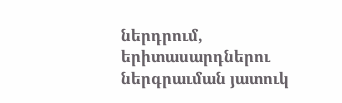ներդրում, երիտասարդներու ներգրաւման յատուկ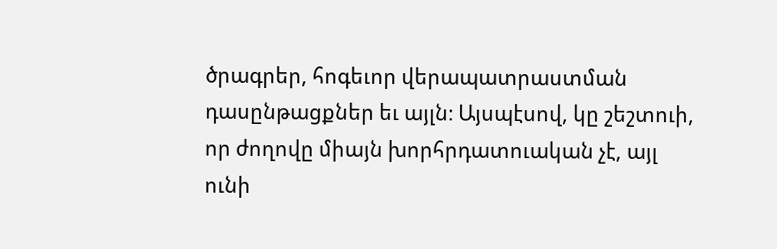ծրագրեր, հոգեւոր վերապատրաստման դասընթացքներ եւ այլն։ Այսպէսով, կը շեշտուի, որ ժողովը միայն խորհրդատուական չէ, այլ ունի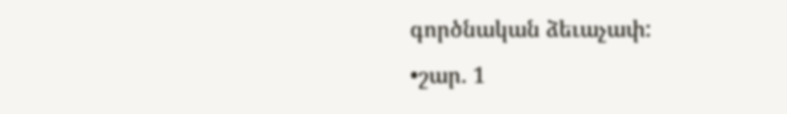գործնական ձեւաչափ:
•շար. 1